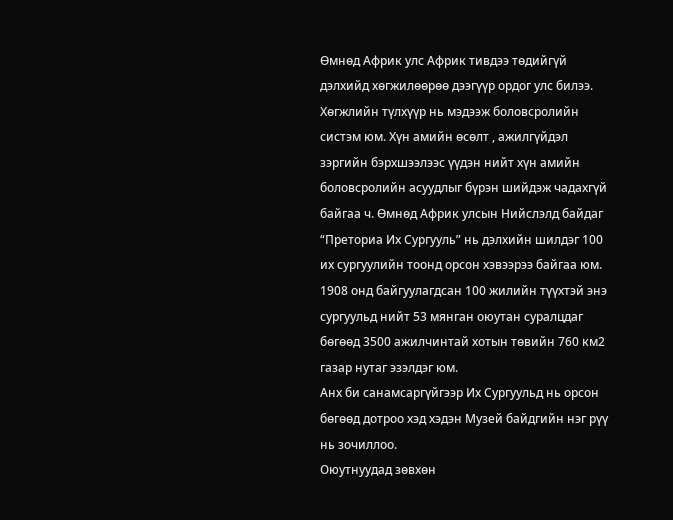Өмнөд Африк улс Африк тивдээ төдийгүй дэлхийд хөгжилөөрөө дээгүүр ордог улс билээ. Хөгжлийн түлхүүр нь мэдээж боловсролийн систэм юм. Хүн амийн өсөлт , ажилгүйдэл зэргийн бэрхшээлээс үүдэн нийт хүн амийн боловсролийн асуудлыг бүрэн шийдэж чадахгүй байгаа ч. Өмнөд Африк улсын Нийслэлд байдаг “Преториа Их Сургууль” нь дэлхийн шилдэг 100 их сургуулийн тоонд орсон хэвээрээ байгаа юм. 1908 онд байгуулагдсан 100 жилийн түүхтэй энэ сургуульд нийт 53 мянган оюутан суралцдаг бөгөөд 3500 ажилчинтай хотын төвийн 760 км2 газар нутаг эзэлдэг юм.
Анх би санамсаргүйгээр Их Сургуульд нь орсон бөгөөд дотроо хэд хэдэн Музей байдгийн нэг рүү нь зочиллоо.
Оюутнуудад зөвхөн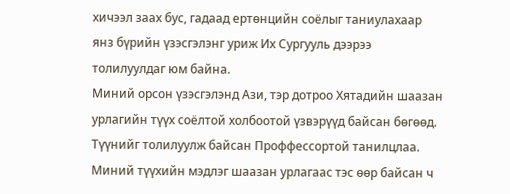хичээл заах бус, гадаад ертөнцийн соёлыг таниулахаар янз бүрийн үзэсгэлэнг уриж Их Сургууль дээрээ толилуулдаг юм байна.
Миний орсон үзэсгэлэнд Ази, тэр дотроо Хятадийн шаазан урлагийн түүх соёлтой холбоотой үзвэрүүд байсан бөгөөд. Түүнийг толилуулж байсан Проффессортой танилцлаа. Миний түүхийн мэдлэг шаазан урлагаас тэс өөр байсан ч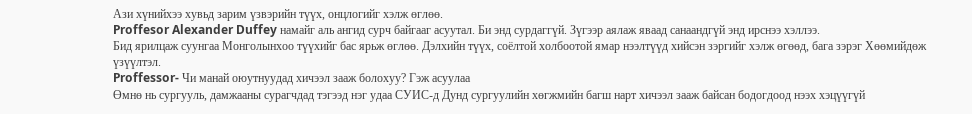Ази хүнийхээ хувьд зарим үзвэрийн түүх, онцлогийг хэлж өглөө.
Proffesor Alexander Duffey намайг аль ангид сурч байгааг асуутал. Би энд сурдаггүй. Зүгээр аялаж яваад санаандгүй энд ирснээ хэллээ.
Бид ярилцаж суунгаа Монголынхоо түүхийг бас ярьж өглөө. Дэлхийн түүх, соёлтой холбоотой ямар нээлтүүд хийсэн зэргийг хэлж өгөөд, бага зэрэг Хөөмийдөж үзүүлтэл.
Proffessor- Чи манай оюутнуудад хичээл зааж болохуу? Гэж асуулаа
Өмнө нь сургууль, дамжааны сурагчдад тэгээд нэг удаа СУИС-д Дунд сургуулийн хөгжмийн багш нарт хичээл зааж байсан бодогдоод нээх хэцүүгүй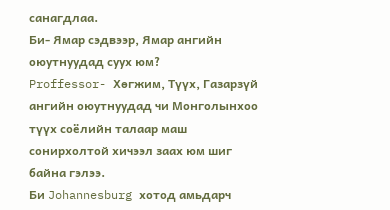санагдлаа.
Би- Ямар сэдвээр, Ямар ангийн оюутнуудад суух юм?
Proffessor- Хөгжим, Түүх, Газарзүй ангийн оюутнуудад чи Монголынхоо түүх соёлийн талаар маш сонирхолтой хичээл заах юм шиг байна гэлээ.
Би Johannesburg хотод амьдарч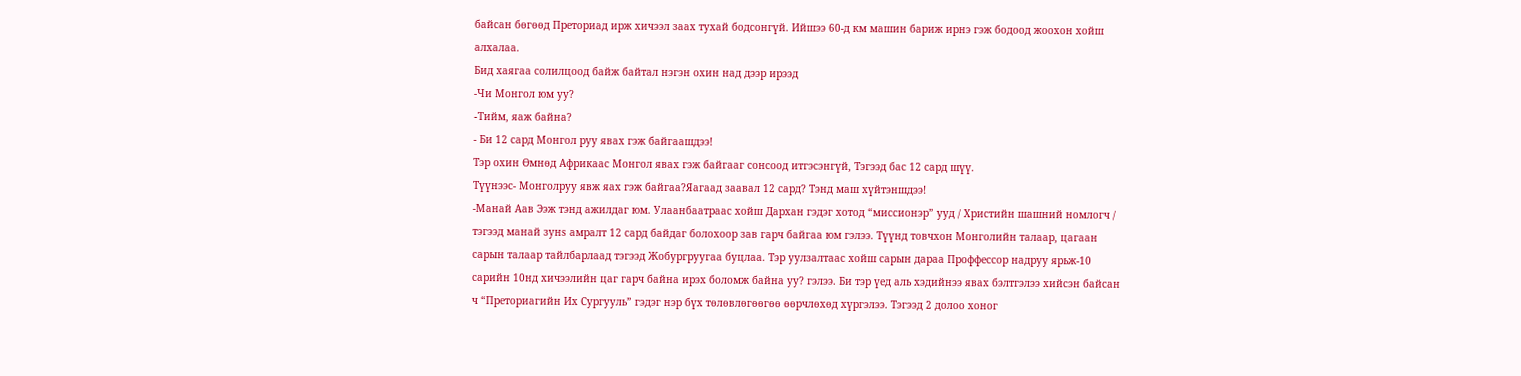байсан бөгөөд Преториад ирж хичээл заах тухай бодсонгүй. Ийшээ 60-д км машин бариж ирнэ гэж бодоод жоохон хойш алхалаа.
Бид хаягаа солилцоод байж байтал нэгэн охин над дээр ирээд
-Чи Монгол юм уу?
-Tийм, яаж байна?
- Би 12 сард Монгол руу явах гэж байгаашдээ!
Тэр охин Өмнөд Африкаас Монгол явах гэж байгааг сонсоод итгэсэнгүй, Тэгээд бас 12 сард шүү.
Түүнээс- Монголруу явж яах гэж байгаа?Яагаад заавал 12 сард? Тэнд маш хүйтэншдээ!
-Манай Аав Ээж тэнд ажилдаг юм. Улаанбаатраас хойш Дархан гэдэг хотод “миссионэр” ууд / Христийн шашний номлогч / тэгээд манай зунs амралт 12 сард байдаг болохоор зав гарч байгаа юм гэлээ. Түүнд товчхон Монголийн талаар, цагаан сарын талаар тайлбарлаад тэгээд Жобургруугаа буцлаа. Тэр уулзалтаас хойш сарын дараа Проффессор надруу ярьж-10 сарийн 10нд хичээлийн цаг гарч байна ирэх боломж байна уу? гэлээ. Би тэр үед аль хэдийнээ явах бэлтгэлээ хийсэн байсан ч “Преториагийн Их Сургууль” гэдэг нэр бүх төлөвлөгөөгөө өөрчлөхөд хүргэлээ. Тэгээд 2 долоо хоног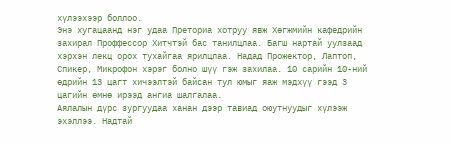хүлээхээр боллоо.
Энэ хугацаанд нэг удаа Преториа хотруу явж Хөгжмийн кафедрийн захирал Проффессор Хитчтэй бас танилцлаа. Багш нартай уулзаад хэрхэн лекц орох тухайгаа ярилцлаа. Надад Прожектор, Лаптоп, Спикер, Микрофон хэрэг болно шүү гэж захилаа. 10 сарийн 10-ний өдрийн 13 цагт хичээлтэй байсан тул юмыг яаж мэдхүү гээд 3 цагийн өмнө ирээд ангиа шалгалаа.
Аялалын дүрс зургуудаа ханан дээр тавиад оюутнуудыг хүлээж эхэллээ. Надтай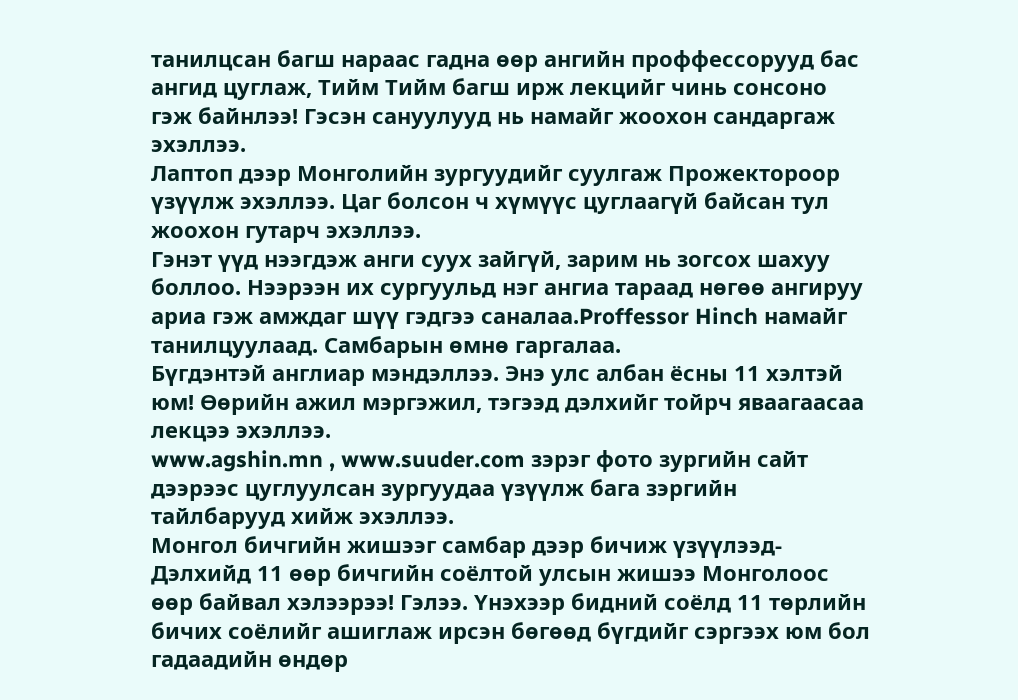танилцсан багш нараас гадна өөр ангийн проффессорууд бас ангид цуглаж, Тийм Тийм багш ирж лекцийг чинь сонсоно гэж байнлээ! Гэсэн сануулууд нь намайг жоохон сандаргаж эхэллээ.
Лаптоп дээр Монголийн зургуудийг суулгаж Прожектороор үзүүлж эхэллээ. Цаг болсон ч хүмүүс цуглаагүй байсан тул жоохон гутарч эхэллээ.
Гэнэт үүд нээгдэж анги суух зайгүй, зарим нь зогсох шахуу боллоо. Нээрээн их сургуульд нэг ангиа тараад нөгөө ангируу ариа гэж амждаг шүү гэдгээ саналаа.Proffessor Hinch намайг танилцуулаад. Самбарын өмнө гаргалаа.
Бүгдэнтэй англиар мэндэллээ. Энэ улс албан ёсны 11 хэлтэй юм! Өөрийн ажил мэргэжил, тэгээд дэлхийг тойрч яваагаасаа лекцээ эхэллээ.
www.agshin.mn , www.suuder.com зэрэг фото зургийн сайт дээрээс цуглуулсан зургуудаа үзүүлж бага зэргийн тайлбарууд хийж эхэллээ.
Монгол бичгийн жишээг самбар дээр бичиж үзүүлээд- Дэлхийд 11 өөр бичгийн соёлтой улсын жишээ Монголоос өөр байвал хэлээрээ! Гэлээ. Үнэхээр бидний соёлд 11 төрлийн бичих соёлийг ашиглаж ирсэн бөгөөд бүгдийг сэргээх юм бол гадаадийн өндөр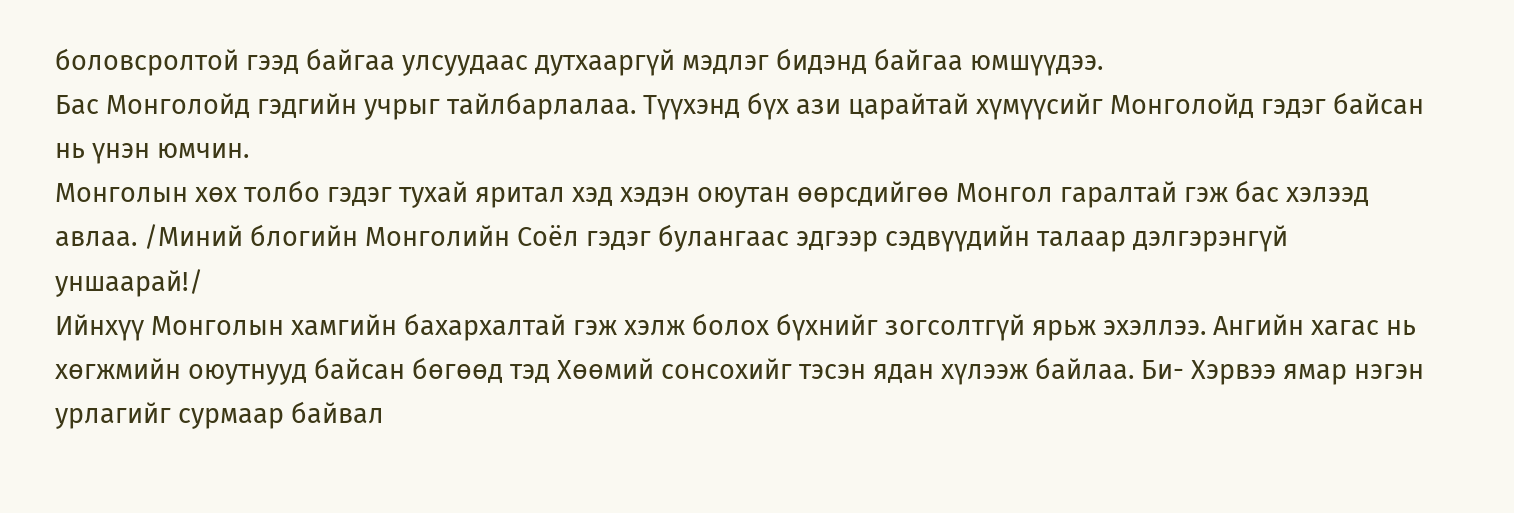боловсролтой гээд байгаа улсуудаас дутхааргүй мэдлэг бидэнд байгаа юмшүүдээ.
Бас Монголойд гэдгийн учрыг тайлбарлалаа. Түүхэнд бүх ази царайтай хүмүүсийг Монголойд гэдэг байсан нь үнэн юмчин.
Монголын хөх толбо гэдэг тухай яритал хэд хэдэн оюутан өөрсдийгөө Монгол гаралтай гэж бас хэлээд авлаа. /Миний блогийн Монголийн Соёл гэдэг булангаас эдгээр сэдвүүдийн талаар дэлгэрэнгүй уншаарай!/
Ийнхүү Монголын хамгийн бахархалтай гэж хэлж болох бүхнийг зогсолтгүй ярьж эхэллээ. Ангийн хагас нь хөгжмийн оюутнууд байсан бөгөөд тэд Хөөмий сонсохийг тэсэн ядан хүлээж байлаа. Би- Хэрвээ ямар нэгэн урлагийг сурмаар байвал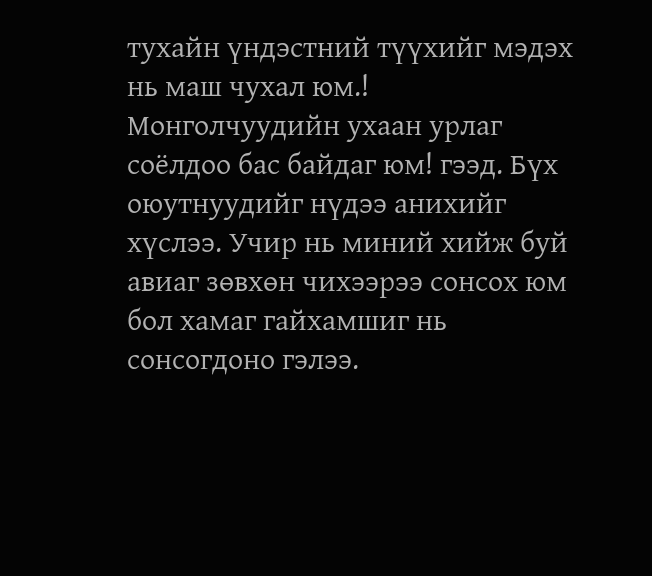тухайн үндэстний түүхийг мэдэх нь маш чухал юм.! Монголчуудийн ухаан урлаг соёлдоо бас байдаг юм! гээд. Бүх оюутнуудийг нүдээ анихийг хүслээ. Учир нь миний хийж буй авиаг зөвхөн чихээрээ сонсох юм бол хамаг гайхамшиг нь сонсогдоно гэлээ.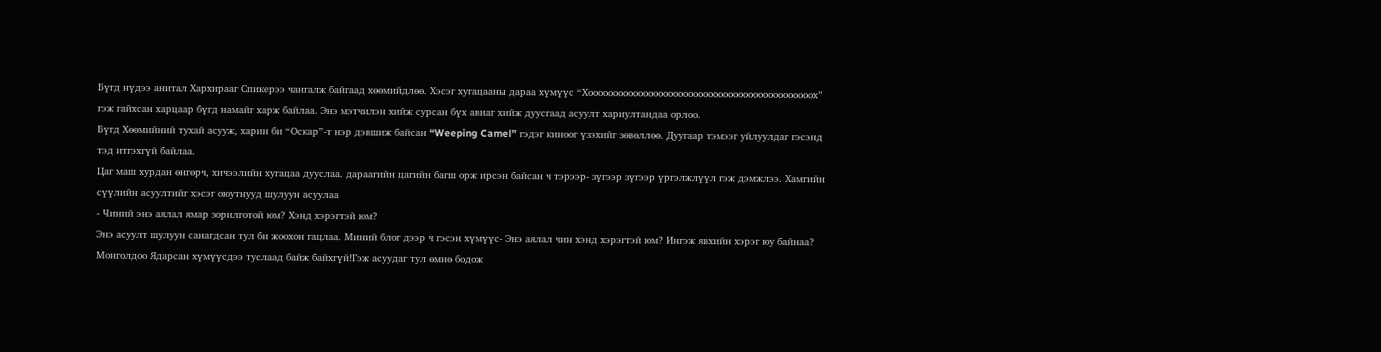Бүгд нүдээ анитал Хархирааг Спикерээ чангалж байгаад хөөмийдлөө. Хэсэг хугацааны дараа хүмүүс “Хооооооооооооооооооооооооооооооооооооооооооооох” гэж гайхсан харцаар бүгд намайг харж байлаа. Энэ мэтчилэн хийж сурсан бүх авиаг хийж дуусгаад асуулт хариултандаа орлоо.
Бүгд Хөөмийний тухай асууж, харин би “Оскар”-т нэр дэвшиж байсан “Weeping Camel” гэдэг киноог үзэхийг зөвөллөө. Дуугаар тэмээг уйлуулдаг гэсэнд тэд итгэхгүй байлаа.
Цаг маш хурдан өнгөрч, хичээлийн хугацаа дууслаа. дараагийн цагийн багш орж ирсэн байсан ч тэрээр- зүгээр зүгээр үргэлжлүүл гэж дэмжлээ. Хамгийн сүүлийн асуултийг хэсэг оюутнууд шулуун асуулаа
- Чиний энэ аялал ямар зорилготой юм? Хэнд хэрэгтэй юм?
Энэ асуулт шулуун санагдсан тул би жоохон гацлаа. Миний блог дээр ч гэсэн хүмүүс- Энэ аялал чин хэнд хэрэгтэй юм? Ингэж явхийн хэрэг юу байнаа? Монголдоо Ядарсан хүмүүсдээ туслаад байж байхгүй!Гэж асуудаг тул өмнө бодож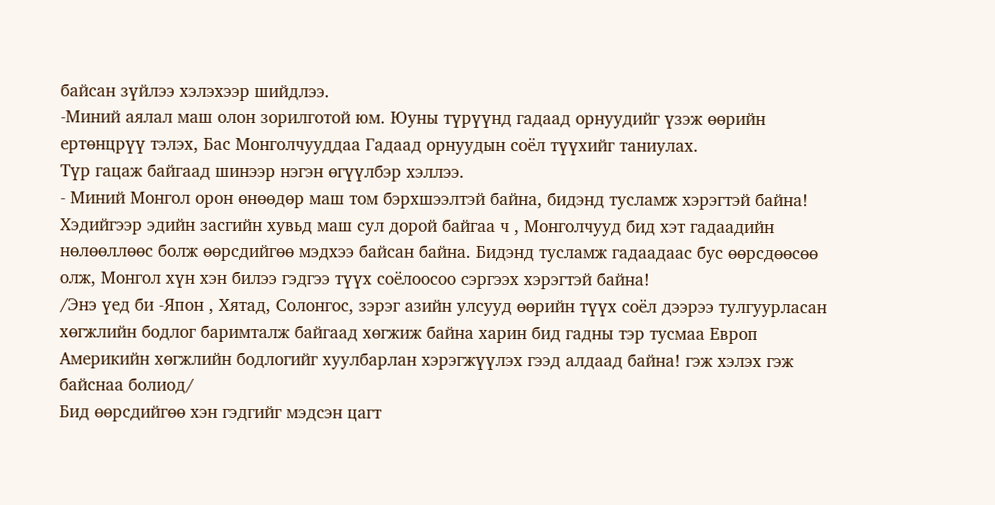байсан зүйлээ хэлэхээр шийдлээ.
-Миний аялал маш олон зорилготой юм. Юуны түрүүнд гадаад орнуудийг үзэж өөрийн ертөнцрүү тэлэх, Бас Монголчууддаа Гадаад орнуудын соёл түүхийг таниулах.
Түр гацаж байгаад шинээр нэгэн өгүүлбэр хэллээ.
- Миний Монгол орон өнөөдөр маш том бэрхшээлтэй байна, бидэнд тусламж хэрэгтэй байна!
Хэдийгээр эдийн засгийн хувьд маш сул дорой байгаа ч , Монголчууд бид хэт гадаадийн нөлөөллөөс болж өөрсдийгөө мэдхээ байсан байна. Бидэнд тусламж гадаадаас бус өөрсдөөсөө олж, Монгол хүн хэн билээ гэдгээ түүх соёлоосоо сэргээх хэрэгтэй байна!
/Энэ үед би -Япон , Хятад, Солонгос, зэрэг азийн улсууд өөрийн түүх соёл дээрээ тулгуурласан хөгжлийн бодлог баримталж байгаад хөгжиж байна харин бид гадны тэр тусмаа Европ Америкийн хөгжлийн бодлогийг хуулбарлан хэрэгжүүлэх гээд алдаад байна! гэж хэлэх гэж байснаа болиод/
Бид өөрсдийгөө хэн гэдгийг мэдсэн цагт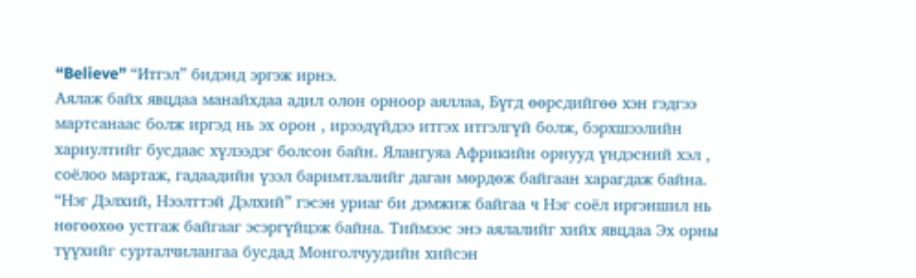“Believe” “Итгэл” бидэнд эргэж ирнэ.
Аялаж байх явцдаа манайхдаа адил олон орноор аяллаа, Бүгд өөрсдийгөө хэн гэдгээ мартсанаас болж иргэд нь эх орон , ирээдүйдээ итгэх итгэлгүй болж, бэрхшээлийн хариултийг бусдаас хүлээдэг болсон байн. Ялангуяа Африкийн орнууд үндэсний хэл , соёлоо мартаж, гадаадийн үзэл баримтлалийг даган мөрдөж байгаан харагдаж байна. “Нэг Дэлхий, Нээлттэй Дэлхий” гэсэн уриаг би дэмжиж байгаа ч Нэг соёл иргэншил нь нөгөөхөө устгаж байгааг эсэргүйцэж байна. Тиймээс энэ аялалийг хийх явцдаа Эх орны түүхийг сурталчилангаа бусдад Монголчуудийн хийсэн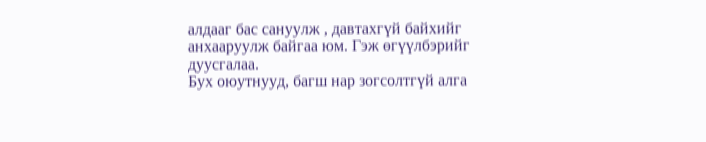алдааг бас сануулж , давтахгүй байхийг анхааруулж байгаа юм. Гэж өгүүлбэрийг дуусгалаа.
Бух оюутнууд, багш нар зогсолтгүй алга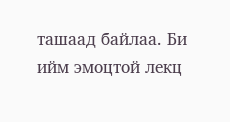ташаад байлаа. Би ийм эмоцтой лекц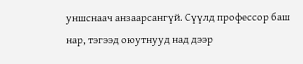уншснаач анзаарсангүй. Сүүлд профессор баш нар, тэгээд оюутнууд над дээр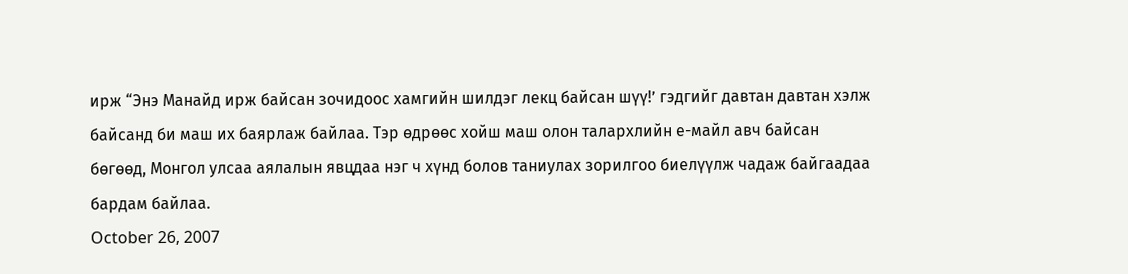ирж “Энэ Манайд ирж байсан зочидоос хамгийн шилдэг лекц байсан шүү!’ гэдгийг давтан давтан хэлж байсанд би маш их баярлаж байлаа. Тэр өдрөөс хойш маш олон талархлийн е-майл авч байсан бөгөөд, Монгол улсаа аялалын явцдаа нэг ч хүнд болов таниулах зорилгоо биелүүлж чадаж байгаадаа бардам байлаа.
October 26, 2007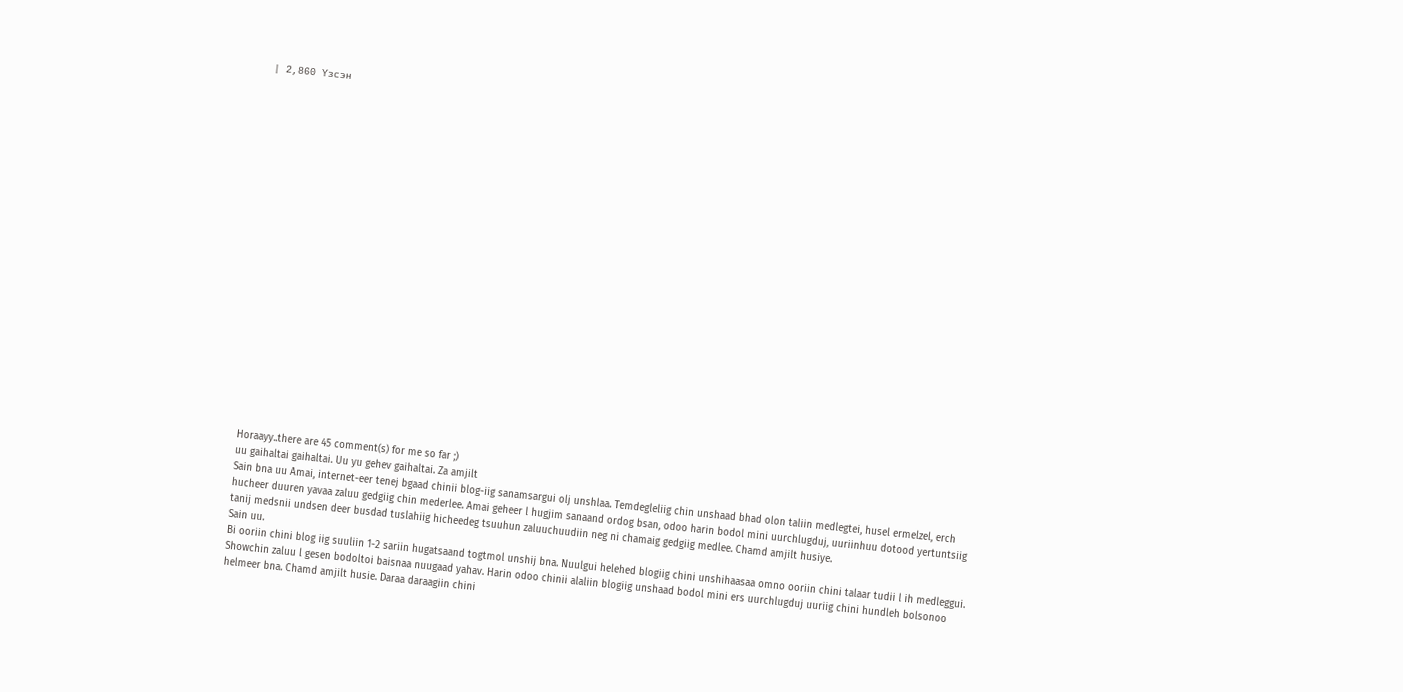| 2,860 Үзсэн






















Horaayy..there are 45 comment(s) for me so far ;)
uu gaihaltai gaihaltai. Uu yu gehev gaihaltai. Za amjilt
Sain bna uu Amai, internet-eer tenej bgaad chinii blog-iig sanamsargui olj unshlaa. Temdegleliig chin unshaad bhad olon taliin medlegtei, husel ermelzel, erch hucheer duuren yavaa zaluu gedgiig chin mederlee. Amai geheer l hugjim sanaand ordog bsan, odoo harin bodol mini uurchlugduj, uuriinhuu dotood yertuntsiig tanij medsnii undsen deer busdad tuslahiig hicheedeg tsuuhun zaluuchuudiin neg ni chamaig gedgiig medlee. Chamd amjilt husiye.
Sain uu.
Bi ooriin chini blog iig suuliin 1-2 sariin hugatsaand togtmol unshij bna. Nuulgui helehed blogiig chini unshihaasaa omno ooriin chini talaar tudii l ih medleggui. Showchin zaluu l gesen bodoltoi baisnaa nuugaad yahav. Harin odoo chinii alaliin blogiig unshaad bodol mini ers uurchlugduj uuriig chini hundleh bolsonoo helmeer bna. Chamd amjilt husie. Daraa daraagiin chini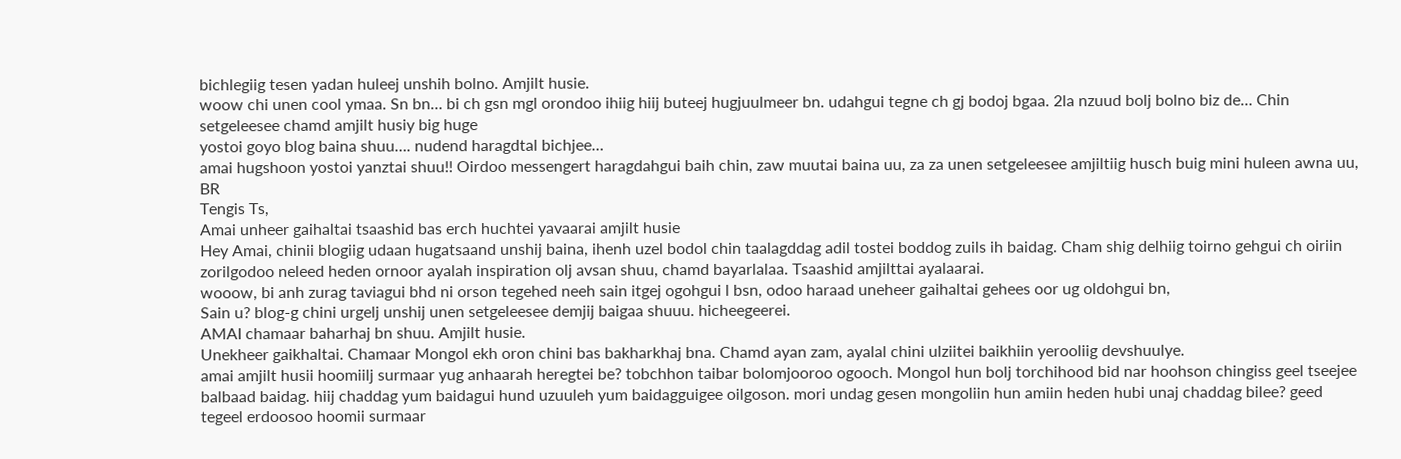bichlegiig tesen yadan huleej unshih bolno. Amjilt husie.
woow chi unen cool ymaa. Sn bn… bi ch gsn mgl orondoo ihiig hiij buteej hugjuulmeer bn. udahgui tegne ch gj bodoj bgaa. 2la nzuud bolj bolno biz de… Chin setgeleesee chamd amjilt husiy big huge
yostoi goyo blog baina shuu…. nudend haragdtal bichjee…
amai hugshoon yostoi yanztai shuu!! Oirdoo messengert haragdahgui baih chin, zaw muutai baina uu, za za unen setgeleesee amjiltiig husch buig mini huleen awna uu,
BR
Tengis Ts,
Amai unheer gaihaltai tsaashid bas erch huchtei yavaarai amjilt husie
Hey Amai, chinii blogiig udaan hugatsaand unshij baina, ihenh uzel bodol chin taalagddag adil tostei boddog zuils ih baidag. Cham shig delhiig toirno gehgui ch oiriin zorilgodoo neleed heden ornoor ayalah inspiration olj avsan shuu, chamd bayarlalaa. Tsaashid amjilttai ayalaarai.
wooow, bi anh zurag taviagui bhd ni orson tegehed neeh sain itgej ogohgui l bsn, odoo haraad uneheer gaihaltai gehees oor ug oldohgui bn,
Sain u? blog-g chini urgelj unshij unen setgeleesee demjij baigaa shuuu. hicheegeerei.
AMAI chamaar baharhaj bn shuu. Amjilt husie.
Unekheer gaikhaltai. Chamaar Mongol ekh oron chini bas bakharkhaj bna. Chamd ayan zam, ayalal chini ulziitei baikhiin yerooliig devshuulye.
amai amjilt husii hoomiilj surmaar yug anhaarah heregtei be? tobchhon taibar bolomjooroo ogooch. Mongol hun bolj torchihood bid nar hoohson chingiss geel tseejee balbaad baidag. hiij chaddag yum baidagui hund uzuuleh yum baidagguigee oilgoson. mori undag gesen mongoliin hun amiin heden hubi unaj chaddag bilee? geed
tegeel erdoosoo hoomii surmaar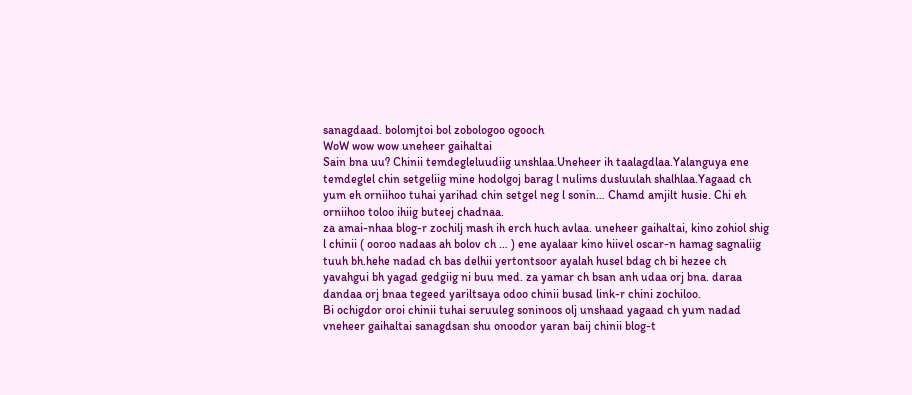sanagdaad. bolomjtoi bol zobologoo ogooch
WoW wow wow uneheer gaihaltai
Sain bna uu? Chinii temdegleluudiig unshlaa.Uneheer ih taalagdlaa.Yalanguya ene temdeglel chin setgeliig mine hodolgoj barag l nulims dusluulah shalhlaa.Yagaad ch yum eh orniihoo tuhai yarihad chin setgel neg l sonin… Chamd amjilt husie. Chi eh orniihoo toloo ihiig buteej chadnaa.
za amai-nhaa blog-r zochilj mash ih erch huch avlaa. uneheer gaihaltai, kino zohiol shig l chinii ( ooroo nadaas ah bolov ch … ) ene ayalaar kino hiivel oscar-n hamag sagnaliig tuuh bh.hehe nadad ch bas delhii yertontsoor ayalah husel bdag ch bi hezee ch yavahgui bh yagad gedgiig ni buu med. za yamar ch bsan anh udaa orj bna. daraa dandaa orj bnaa tegeed yariltsaya odoo chinii busad link-r chini zochiloo.
Bi ochigdor oroi chinii tuhai seruuleg soninoos olj unshaad yagaad ch yum nadad vneheer gaihaltai sanagdsan shu onoodor yaran baij chinii blog-t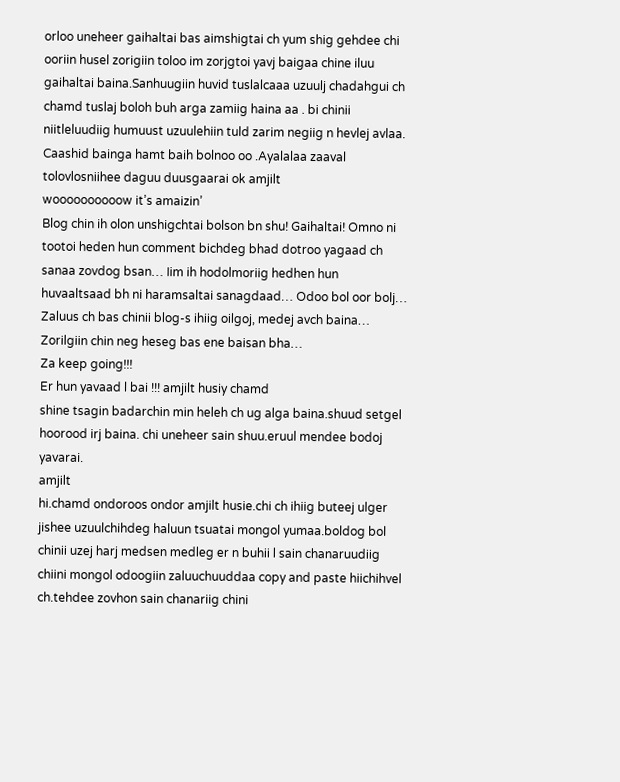orloo uneheer gaihaltai bas aimshigtai ch yum shig gehdee chi ooriin husel zorigiin toloo im zorjgtoi yavj baigaa chine iluu gaihaltai baina.Sanhuugiin huvid tuslalcaaa uzuulj chadahgui ch chamd tuslaj boloh buh arga zamiig haina aa . bi chinii niitleluudiig humuust uzuulehiin tuld zarim negiig n hevlej avlaa. Caashid bainga hamt baih bolnoo oo .Ayalalaa zaaval tolovlosniihee daguu duusgaarai ok amjilt
woooooooooow it’s amaizin’
Blog chin ih olon unshigchtai bolson bn shu! Gaihaltai! Omno ni tootoi heden hun comment bichdeg bhad dotroo yagaad ch sanaa zovdog bsan… Iim ih hodolmoriig hedhen hun huvaaltsaad bh ni haramsaltai sanagdaad… Odoo bol oor bolj… Zaluus ch bas chinii blog-s ihiig oilgoj, medej avch baina… Zorilgiin chin neg heseg bas ene baisan bha…
Za keep going!!!
Er hun yavaad l bai !!! amjilt husiy chamd
shine tsagin badarchin min heleh ch ug alga baina.shuud setgel hoorood irj baina. chi uneheer sain shuu.eruul mendee bodoj yavarai.
amjilt
hi.chamd ondoroos ondor amjilt husie.chi ch ihiig buteej ulger jishee uzuulchihdeg haluun tsuatai mongol yumaa.boldog bol chinii uzej harj medsen medleg er n buhii l sain chanaruudiig chiini mongol odoogiin zaluuchuuddaa copy and paste hiichihvel ch.tehdee zovhon sain chanariig chini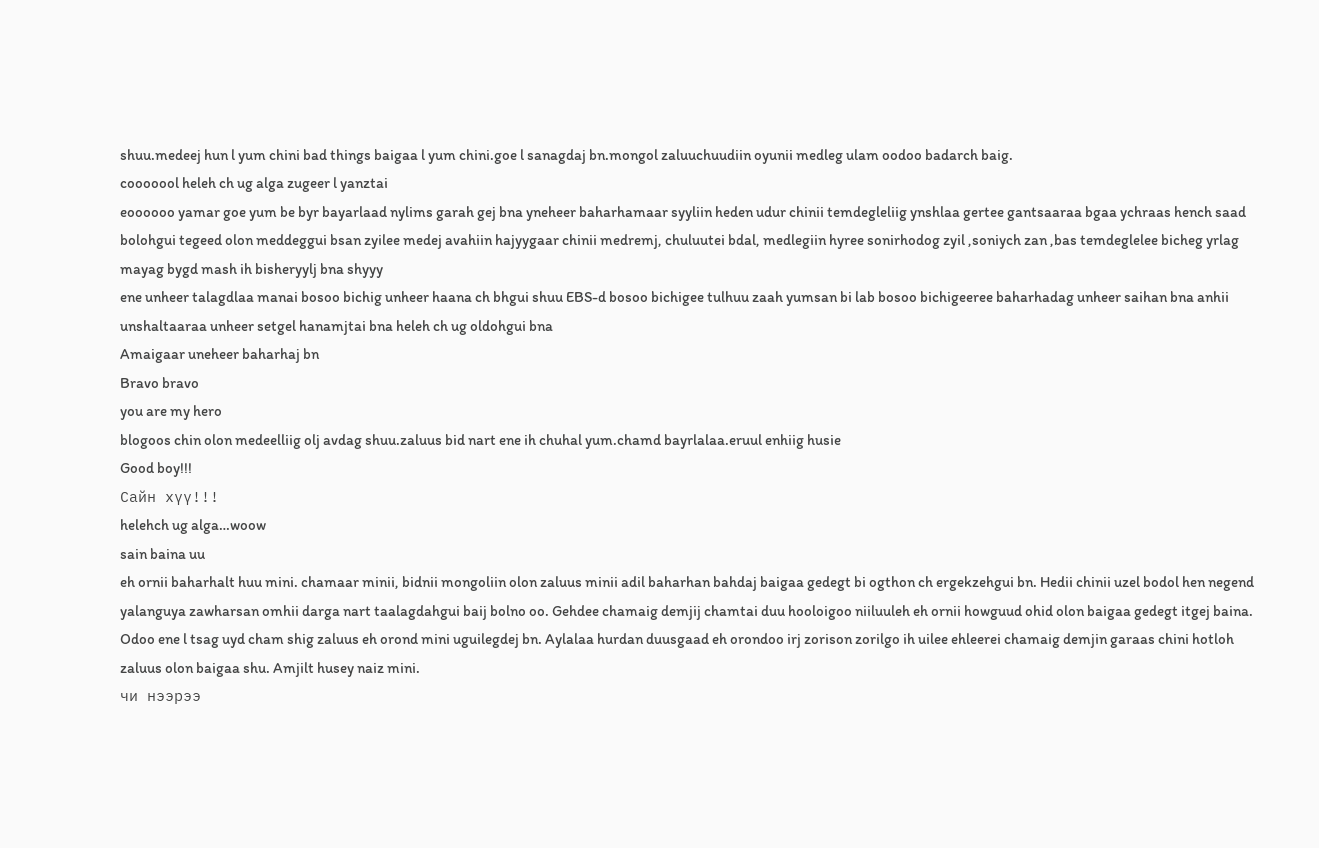shuu.medeej hun l yum chini bad things baigaa l yum chini.goe l sanagdaj bn.mongol zaluuchuudiin oyunii medleg ulam oodoo badarch baig.
cooooool heleh ch ug alga zugeer l yanztai
eoooooo yamar goe yum be byr bayarlaad nylims garah gej bna yneheer baharhamaar syyliin heden udur chinii temdegleliig ynshlaa gertee gantsaaraa bgaa ychraas hench saad bolohgui tegeed olon meddeggui bsan zyilee medej avahiin hajyygaar chinii medremj, chuluutei bdal, medlegiin hyree sonirhodog zyil ,soniych zan ,bas temdeglelee bicheg yrlag mayag bygd mash ih bisheryylj bna shyyy
ene unheer talagdlaa manai bosoo bichig unheer haana ch bhgui shuu EBS-d bosoo bichigee tulhuu zaah yumsan bi lab bosoo bichigeeree baharhadag unheer saihan bna anhii unshaltaaraa unheer setgel hanamjtai bna heleh ch ug oldohgui bna
Amaigaar uneheer baharhaj bn
Bravo bravo
you are my hero
blogoos chin olon medeelliig olj avdag shuu.zaluus bid nart ene ih chuhal yum.chamd bayrlalaa.eruul enhiig husie
Good boy!!!
Сайн хүү!!!
helehch ug alga…woow
sain baina uu
eh ornii baharhalt huu mini. chamaar minii, bidnii mongoliin olon zaluus minii adil baharhan bahdaj baigaa gedegt bi ogthon ch ergekzehgui bn. Hedii chinii uzel bodol hen negend yalanguya zawharsan omhii darga nart taalagdahgui baij bolno oo. Gehdee chamaig demjij chamtai duu hooloigoo niiluuleh eh ornii howguud ohid olon baigaa gedegt itgej baina. Odoo ene l tsag uyd cham shig zaluus eh orond mini uguilegdej bn. Aylalaa hurdan duusgaad eh orondoo irj zorison zorilgo ih uilee ehleerei chamaig demjin garaas chini hotloh zaluus olon baigaa shu. Amjilt husey naiz mini.
чи нээрээ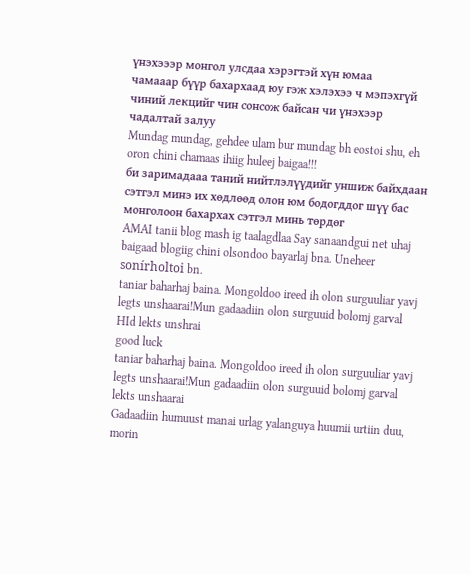үнэхэээр монгол улсдаа хэрэгтэй хүн юмаа
чамааар бүүр бахархаад юу гэж хэлэхээ ч мэпэхгүй
чиний лекцийг чин сонсож байсан чи үнэхээр чадалтай залуу
Mundag mundag, gehdee ulam bur mundag bh eostoi shu, eh oron chini chamaas ihiig huleej baigaa!!!
би заримадааа таний нийтлэлүүдийг уншиж байхдаан сэтгэл минэ их хөдлөөд олон юм бодогддог шүү бас монголоон бахархаx сэтгэл минь төрдөг
AMAI tanii blog mash ig taalagdlaa Say sanaandgui net uhaj baigaad blogiig chini olsondoo bayarlaj bna. Uneheer sonírholtoi bn.
taniar baharhaj baina. Mongoldoo ireed ih olon surguuliar yavj legts unshaarai!Mun gadaadiin olon surguuid bolomj garval HId lekts unshrai
good luck
taniar baharhaj baina. Mongoldoo ireed ih olon surguuliar yavj legts unshaarai!Mun gadaadiin olon surguuid bolomj garval lekts unshaarai
Gadaadiin humuust manai urlag yalanguya huumii urtiin duu, morin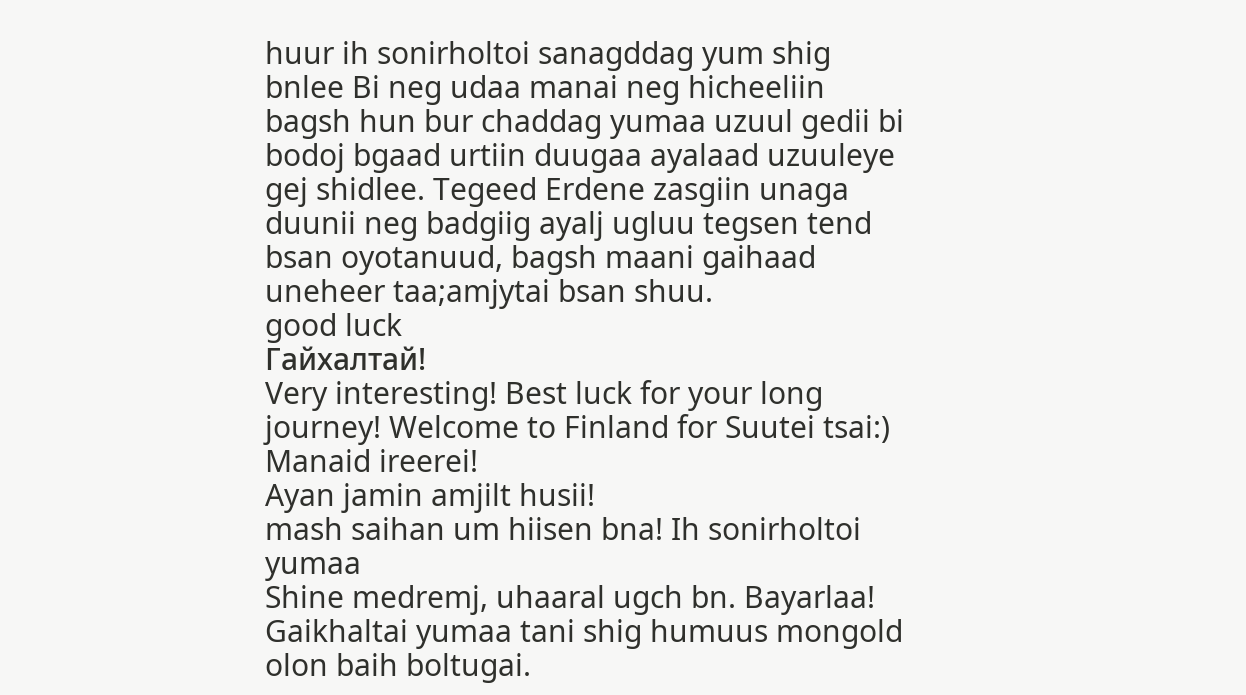huur ih sonirholtoi sanagddag yum shig bnlee Bi neg udaa manai neg hicheeliin bagsh hun bur chaddag yumaa uzuul gedii bi bodoj bgaad urtiin duugaa ayalaad uzuuleye gej shidlee. Tegeed Erdene zasgiin unaga duunii neg badgiig ayalj ugluu tegsen tend bsan oyotanuud, bagsh maani gaihaad uneheer taa;amjytai bsan shuu.
good luck
Гайхалтай!
Very interesting! Best luck for your long journey! Welcome to Finland for Suutei tsai:)
Manaid ireerei!
Ayan jamin amjilt husii!
mash saihan um hiisen bna! Ih sonirholtoi yumaa
Shine medremj, uhaaral ugch bn. Bayarlaa!
Gaikhaltai yumaa tani shig humuus mongold olon baih boltugai.